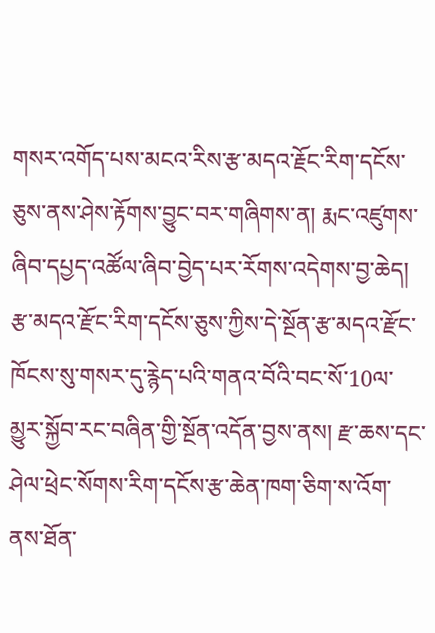གསར་འགོད་པས་མངའ་རིས་རྩ་མདའ་རྗོང་རིག་དངོས་ཅུས་ནས་ཤེས་རྟོགས་བྱུང་བར་གཞིགས་ན། རྨང་འཛུགས་ཞིབ་དཔྱད་འཚོལ་ཞིབ་བྱེད་པར་རོགས་འདེགས་བྱ་ཆེད། རྩ་མདའ་རྫོང་རིག་དངོས་ཅུས་ཀྱིས་དེ་སྔོན་རྩ་མདའ་རྫོང་ཁོངས་སུ་གསར་དུ་རྙེད་པའི་གནའ་བོའི་བང་སོ་10ལ་མྱུར་སྐྱོབ་རང་བཞིན་གྱི་སྔོན་འདོན་བྱས་ནས། རྫ་ཆས་དང་ཤེལ་ཕྲེང་སོགས་རིག་དངོས་རྩ་ཆེན་ཁག་ཅིག་ས་འོག་ནས་ཐོན་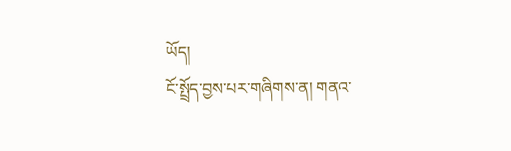ཡོད།
ངོ་སྤྲོད་བྱས་པར་གཞིགས་ན། གནའ་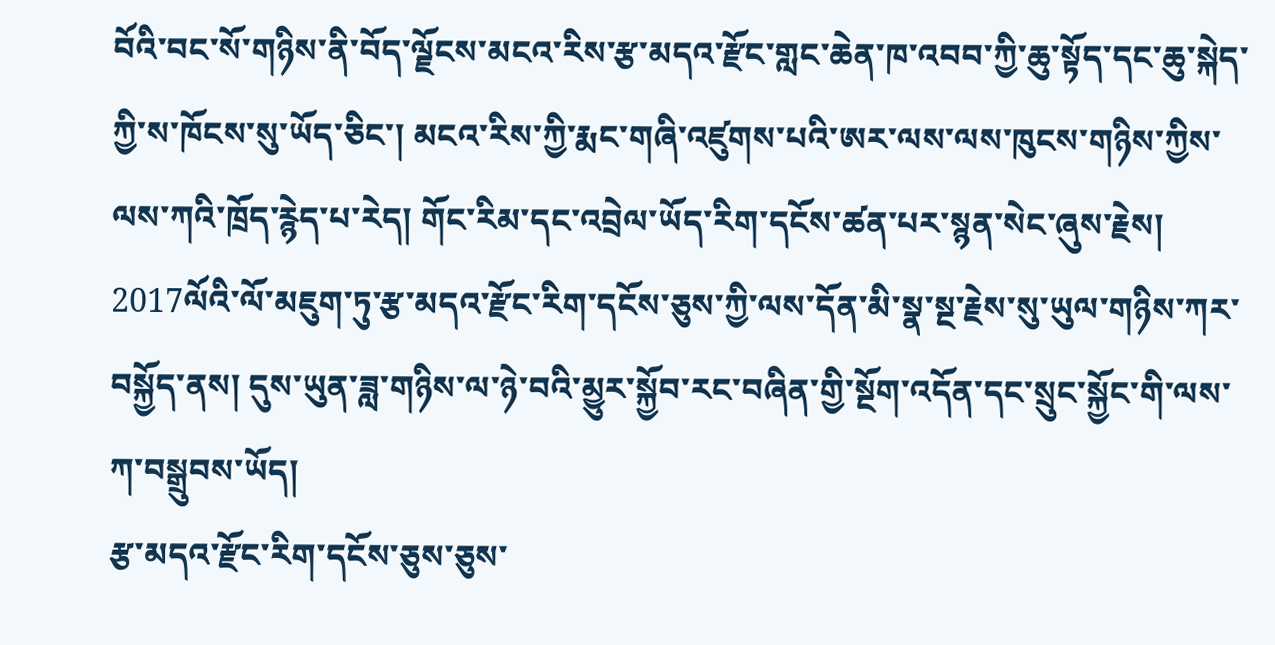བོའི་བང་སོ་གཉིས་ནི་བོད་ལྗོངས་མངའ་རིས་རྩ་མདའ་རྫོང་གླང་ཆེན་ཁ་འབབ་ཀྱི་ཆུ་སྟོད་དང་ཆུ་སྐེད་ཀྱི་ས་ཁོངས་སུ་ཡོད་ཅིང་། མངའ་རིས་ཀྱི་རྨང་གཞི་འཛུགས་པའི་ཨར་ལས་ལས་ཁུངས་གཉིས་ཀྱིས་ལས་ཀའི་ཁྲོད་རྙེད་པ་རེད། གོང་རིམ་དང་འབྲེལ་ཡོད་རིག་དངོས་ཚན་པར་སྙན་སེང་ཞུས་རྗེས། 2017ལོའི་ལོ་མཇུག་ཏུ་རྩ་མདའ་རྫོང་རིག་དངོས་ཅུས་ཀྱི་ལས་དོན་མི་སྣ་སྔ་རྗེས་སུ་ཡུལ་གཉིས་ཀར་བསྐྱོད་ནས། དུས་ཡུན་ཟླ་གཉིས་ལ་ཉེ་བའི་མྱུར་སྐྱོབ་རང་བཞིན་གྱི་སྔོག་འདོན་དང་སྲུང་སྐྱོང་གི་ལས་ཀ་བསྒྲུབས་ཡོད།
རྩ་མདའ་རྫོང་རིག་དངོས་ཅུས་ཅུས་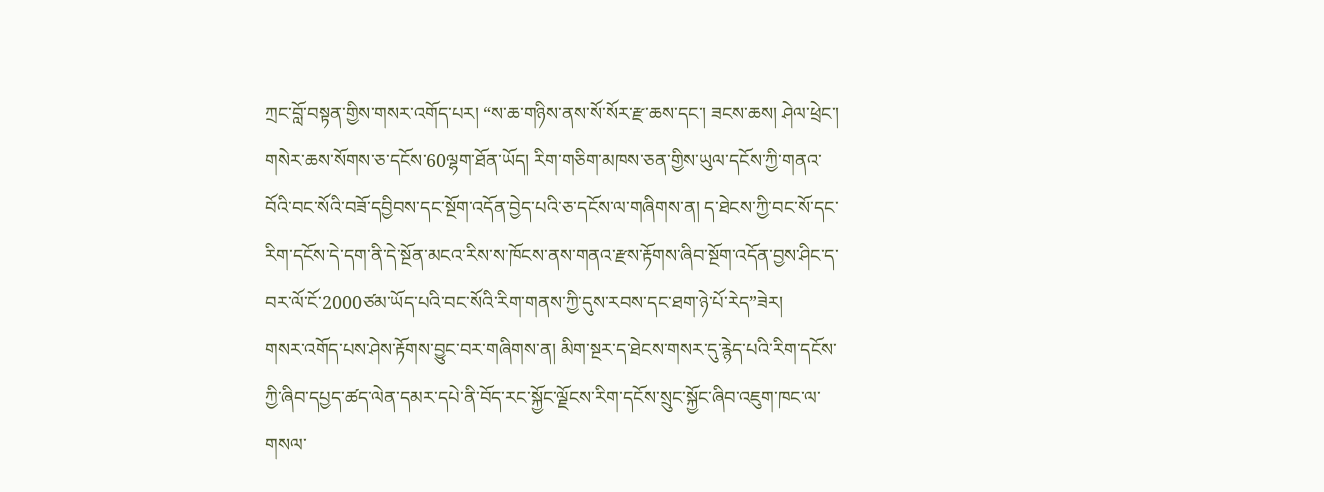ཀྲང་བློ་བསྟན་གྱིས་གསར་འགོད་པར། “ས་ཆ་གཉིས་ནས་སོ་སོར་རྫ་ཆས་དང་། ཟངས་ཆས། ཤེལ་ཕྲེང་། གསེར་ཆས་སོགས་ཅ་དངོས་60ལྷག་ཐོན་ཡོད། རིག་གཅིག་མཁས་ཅན་གྱིས་ཡུལ་དངོས་ཀྱི་གནའ་བོའི་བང་སོའི་བཟོ་དབྱིབས་དང་སྔོག་འདོན་བྱེད་པའི་ཅ་དངོས་ལ་གཞིགས་ན། ད་ཐེངས་ཀྱི་བང་སོ་དང་རིག་དངོས་དེ་དག་ནི་དེ་སྔོན་མངའ་རིས་ས་ཁོངས་ནས་གནའ་རྫས་རྟོགས་ཞིབ་སྔོག་འདོན་བྱས་ཤིང་ད་བར་ལོ་ངོ་2000ཙམ་ཡོད་པའི་བང་སོའི་རིག་གནས་ཀྱི་དུས་རབས་དང་ཐག་ཉེ་པོ་རེད”ཟེར།
གསར་འགོད་པས་ཤེས་རྟོགས་བྱུང་བར་གཞིགས་ན། མིག་སྔར་ད་ཐེངས་གསར་དུ་རྙེད་པའི་རིག་དངོས་ཀྱི་ཞིབ་དཔྱད་ཚད་ལེན་དམར་དཔེ་ནི་བོད་རང་སྐྱོང་ལྗོངས་རིག་དངོས་སྲུང་སྐྱོང་ཞིབ་འཇུག་ཁང་ལ་གསལ་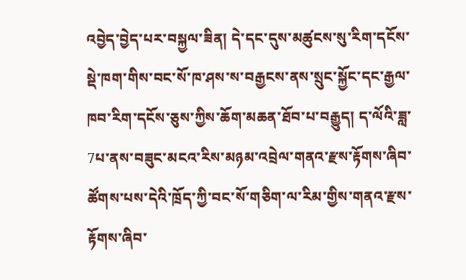འབྱེད་བྱེད་པར་བསྐྱལ་ཟིན། དེ་དང་དུས་མཚུངས་སུ་རིག་དངོས་སྡེ་ཁག་གིས་བང་སོ་ཁ་ཤས་ས་བརྒྱངས་ནས་སྲུང་སྐྱོང་དང་རྒྱལ་ཁབ་རིག་དངོས་ཅུས་ཀྱིས་ཆོག་མཆན་ཐོབ་པ་བརྒྱུད། ད་ལོའི་ཟླ་7པ་ནས་བཟུང་མངའ་རིས་མཉམ་འབྲེལ་གནའ་རྫས་རྟོགས་ཞིབ་ཚོགས་པས་དེའི་ཁྲོད་ཀྱི་བང་སོ་གཅིག་ལ་རིམ་གྱིས་གནའ་རྫས་རྟོགས་ཞིབ་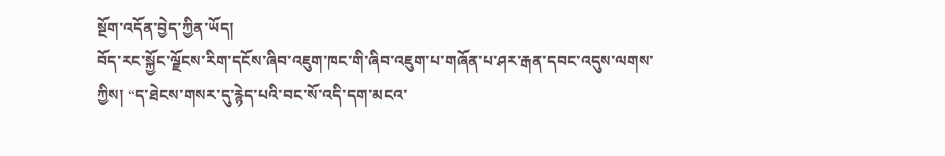སྔོག་འདོན་བྱེད་ཀྱིན་ཡོད།
བོད་རང་སྐྱོང་ལྗོངས་རིག་དངོས་ཞིབ་འཇུག་ཁང་གི་ཞིབ་འཇུག་པ་གཞོན་པ་ཤར་རྒན་དབང་འདུས་ལགས་ཀྱིས། “ད་ཐེངས་གསར་དུ་རྙེད་པའི་བང་སོ་འདི་དག་མངའ་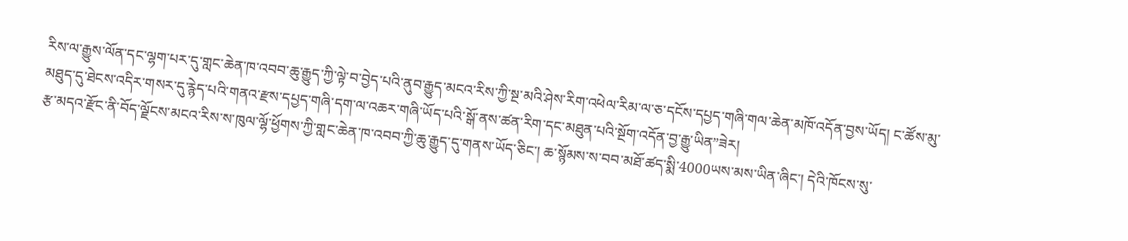རིས་ལ་རྒྱུས་ལོན་དང་ལྷག་པར་དུ་གླང་ཆེན་ཁ་འབབ་ཆུ་རྒྱུད་ཀྱི་ལྟེ་བ་བྱེད་པའི་ནུབ་རྒྱུད་མངའ་རིས་ཀྱི་སྔ་མའི་ཤེས་རིག་འཕེལ་རིམ་ལ་ཅ་དངོས་དཔྱད་གཞི་གལ་ཆེན་མཁོ་འདོན་བྱས་ཡོད། ང་ཚོས་མུ་མཐུད་དུ་ཐེངས་འདིར་གསར་དུ་རྙེད་པའི་གནའ་རྫས་དཔྱད་གཞི་དག་ལ་འཆར་གཞི་ཡོད་པའི་སྒོ་ནས་ཚན་རིག་དང་མཐུན་པའི་སྔོག་འདོན་བྱ་རྒྱུ་ཡིན”ཟེར།
རྩ་མདའ་རྫོང་ནི་བོད་ལྗོངས་མངའ་རིས་ས་ཁུལ་ལྷོ་ཕྱོགས་ཀྱི་གླང་ཆེན་ཁ་འབབ་ཀྱི་ཆུ་རྒྱུད་དུ་གནས་ཡོད་ཅིང་། ཆ་སྙོམས་ས་བབ་མཐོ་ཚད་སྨི་4000ཡས་མས་ཡིན་ཞིང་། དེའི་ཁོངས་སུ་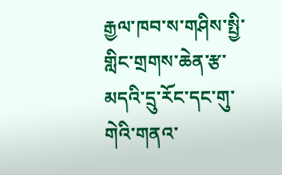རྒྱལ་ཁབ་ས་གཤིས་སྤྱི་གླིང་གྲགས་ཆེན་རྩ་མདའི་དྲུ་རོང་དང་གུ་གེའི་གནའ་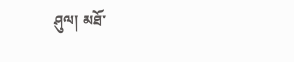ཤུལ། མཐོ་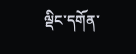ལྡིང་དགོན་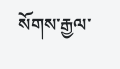སོགས་རྒྱལ་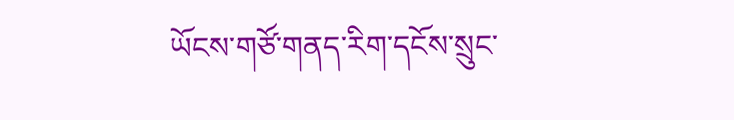ཡོངས་གཙོ་གནད་རིག་དངོས་སྲུང་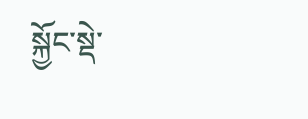སྐྱོང་སྡེ་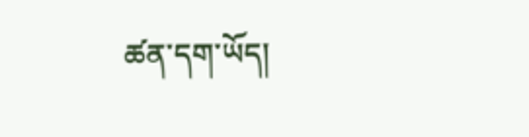ཚན་དག་ཡོད།